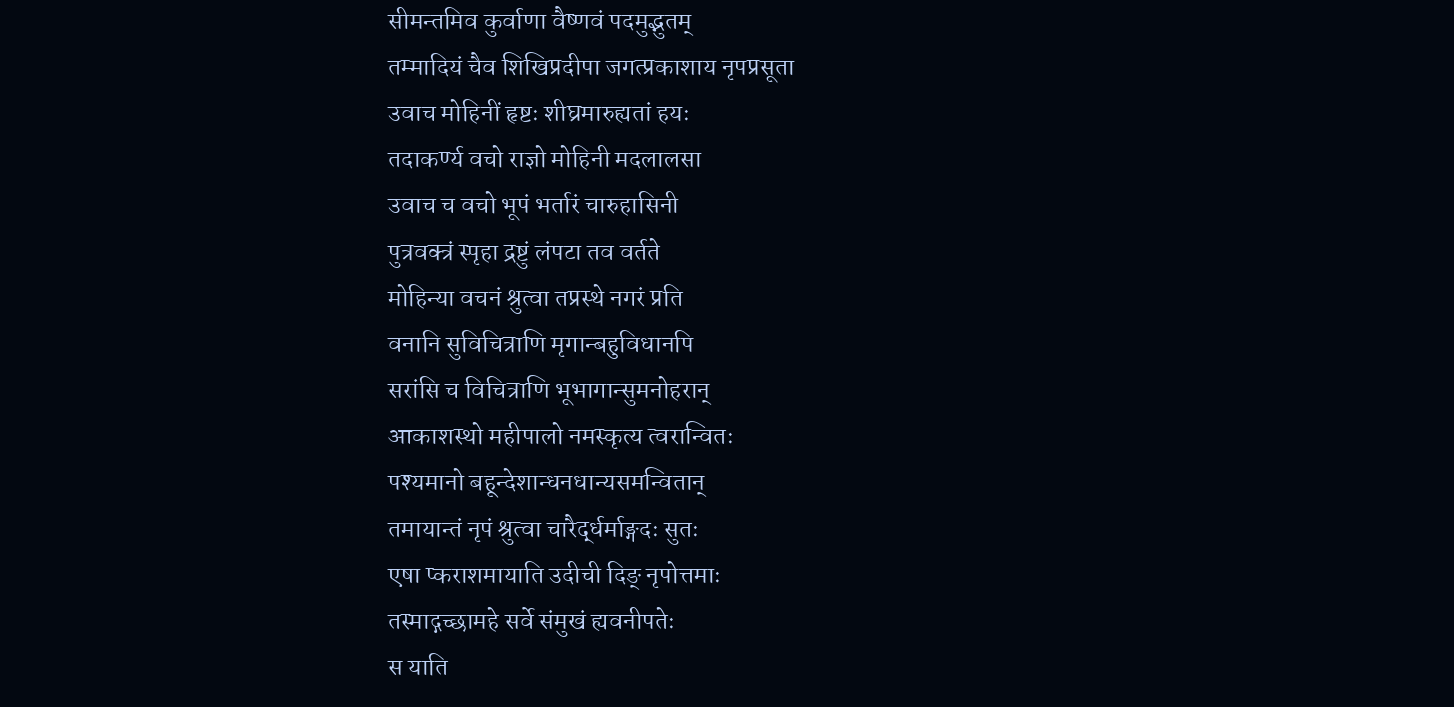सीमन्तमिव कुर्वाणा वैष्णवं पदमुद्भुतम्
तम्मादियं चैव शिखिप्रदीपा जगत्प्रकाशाय नृपप्रसूता
उवाच मोहिनीं हृष्टः शीघ्रमारुह्यतां हयः
तदाकर्ण्य वचो राज्ञो मोहिनी मदलालसा
उवाच च वचो भूपं भर्तारं चारुहासिनी
पुत्रवक्त्रं स्पृहा द्रष्टुं लंपटा तव वर्तते
मोहिन्या वचनं श्रुत्वा तप्रस्थे नगरं प्रति
वनानि सुविचित्राणि मृगान्बहुविधानपि
सरांसि च विचित्राणि भूभागान्सुमनोहरान्
आकाशस्थो महीपालो नमस्कृत्य त्वरान्वितः
पश्यमानो बहून्देशान्धनधान्यसमन्वितान्
तमायान्तं नृपं श्रुत्वा चारैर्द्धर्माङ्गदः सुतः
एषा प्कराशमायाति उदीची दिङ् नृपोत्तमाः
तस्माद्गच्छामहे सर्वे संमुखं ह्यवनीपतेः
स याति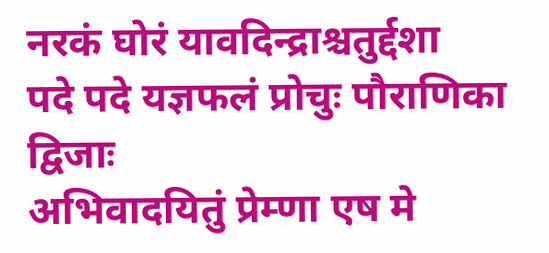नरकं घोरं यावदिन्द्राश्चतुर्द्दशा
पदे पदे यज्ञफलं प्रोचुः पौराणिका द्विजाः
अभिवादयितुं प्रेम्णा एष मे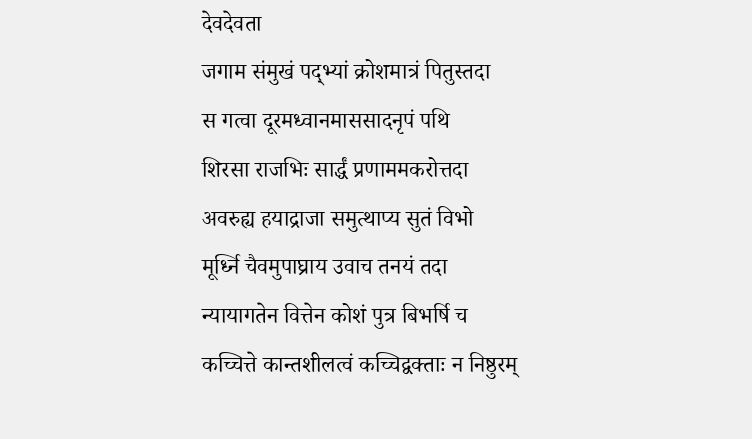देवदेवता
जगाम संमुखं पद्भ्यां क्रोशमात्रं पितुस्तदा
स गत्वा दूरमध्वानमाससादनृपं पथि
शिरसा राजभिः सार्द्धं प्रणाममकरोत्तदा
अवरुह्य हयाद्राजा समुत्थाप्य सुतं विभो
मूर्ध्नि चैवमुपाघ्राय उवाच तनयं तदा
न्यायागतेन वित्तेन कोशं पुत्र बिभर्षि च
कच्चित्ते कान्तशीलत्वं कच्चिद्वक्ताः न निष्ठुरम्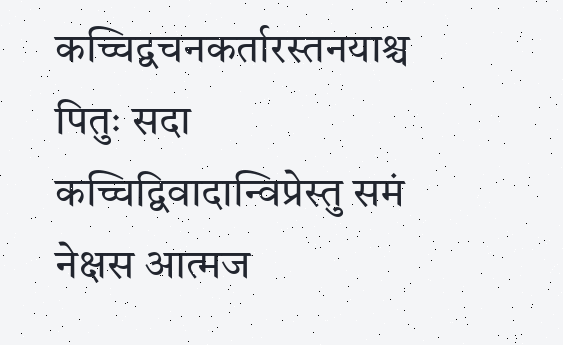कच्चिद्वचनकर्तारस्तनयाश्च पितुः सदा
कच्चिद्विवादान्विप्रेस्तु समं नेक्षस आत्मज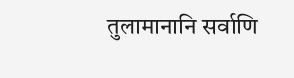तुलामानानि सर्वाणि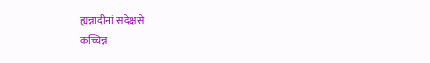ह्यन्नादीनां सदेक्षसे
कच्चिन्न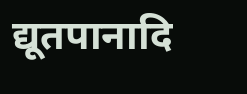द्यूतपानादि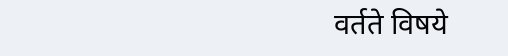वर्तते विषये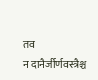तव
न दानैर्जीर्णवस्त्रैश्च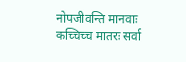नोपजीवन्ति मानवाः
कच्चिच्च मातरः सर्वा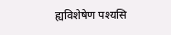ह्यविशेषेण पश्यसि